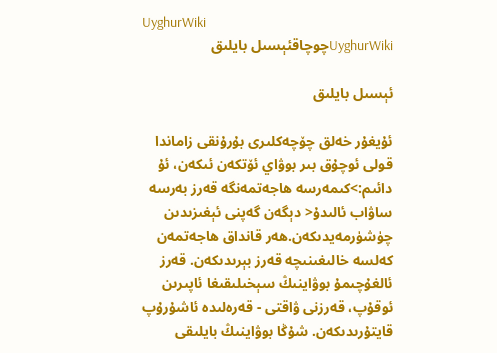UyghurWiki
UyghurWikiچوچاقئېسىل بايلىق

ئېسىل بايلىق

ئۇيغۇر خەلق چۆچەكلىرى بۇرۇنقى زاماندا قولى ئوچۇق بىر بوۋاي ئۆتكەن ئىكەن، ئۇ دائىم:>كىمەرسە ھاجەتمەنگە قەرز بەرسە ساۋاب ئالىدۇ< دېگەن گەپنى ئېغىزىدىن چۈشۈرمەيدىكەن.ھەر قانداق ھاجەتمەن كەلسە خالىغىنىچە قەرز بېرىدىكەن. قەرز ئالغۇچىمۇ بوۋاينىڭ سېخىلىقىغا ئاپىرىن ئوقۇپ، قەرزنى ۋاقتى - قەرەلىدە ئاشۇرۇپ قايتۇرىدىكەن. شۇڭا بوۋاينىڭ بايلىقى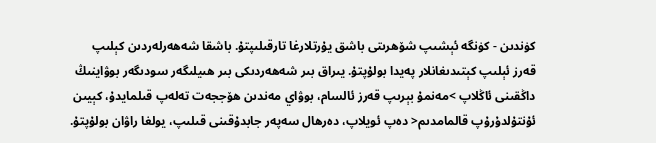كۈندىن - كۈنگە ئېشىپ شۆھرىتى باشق يۇرتلارغا تارقىلىپتۇ. باشقا شەھەرلەردىن كېلىپ قەرز ئېلىپ كېتىدىغانلار پەيدا بولۇپتۇ. يىراق بىر شەھەردىكى بىر ھىيلىگەر سودىگەر بوۋاينىڭ داڭقىنى ئاڭلاپ >مەنمۇ بېرىپ قەرز ئالسام، بوۋاي مەندىن ھۆججەت تەلەپ قىلمايدۇ، كېيىن ئۇنتۇلدۇرۇپ قالمامدىم< دەپ ئويلاپ، دەرھال سەپەر جابدۇقىنى قىلىپ، يولغا راۋان بولۇپتۇ.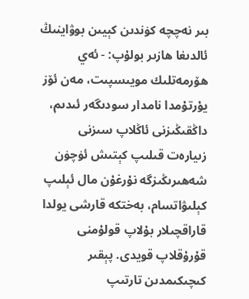بىر نەچچە كۈندىن كېيىن بوۋاينىڭ ئالدىغا ھازىر بولۇپ: - ئەي ھۆرمەتلىك مويىسپىت، مەن ئۆز يۇرتۇمدا نامدار سودىگەر ئىدىم، داڭقىڭىزنى ئاڭلاپ سىزنى زىيارەت قىلىپ كېتىش ئۈچۈن شەھىرىڭىزگە نۇرغۇن مال ئېلىپ كېلىۋاتسام، بەختكە قارشى يولدا قاراقچىلار بۇلاپ قولۇمنى قۇرۇقلاپ قويدى. پېقىر كىچىكىمدىن تارتىپ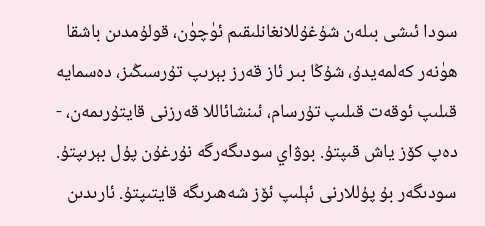سودا ئىشى بىلەن شۇغۇللانغانلىقىم ئۈچۈن، قولۇمدىن باشقا ھۈنەر كەلمەيدۇ، شۇڭا بىر ئاز قەرز بېرىپ تۇرسىڭىز، دەسمايە قىلىپ ئوقەت قىلىپ تۇرسام، ئىنشائاللا قەرزنى قايتۇرىمەن، - دەپ كۆز ياش قىپتۇ. بوۋاي سودىگەرگە نۇرغۇن پۇل بېرىپتۇ. سودىگەر بۇ پۇللارنى ئېلىپ ئۆز شەھىرىگە قايتىپتۇ. ئارىدىن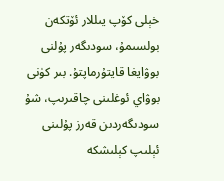خېلى كۆپ يىللار ئۆتكەن بولسىمۇ، سودىگەر پۇلنى بوۋايغا قايتۇرماپتۇ. بىر كۈنى بوۋاي ئوغلىنى چاقىرىپ، شۇ سودىگەردىن قەرز پۇلىنى ئېلىپ كېلىشكە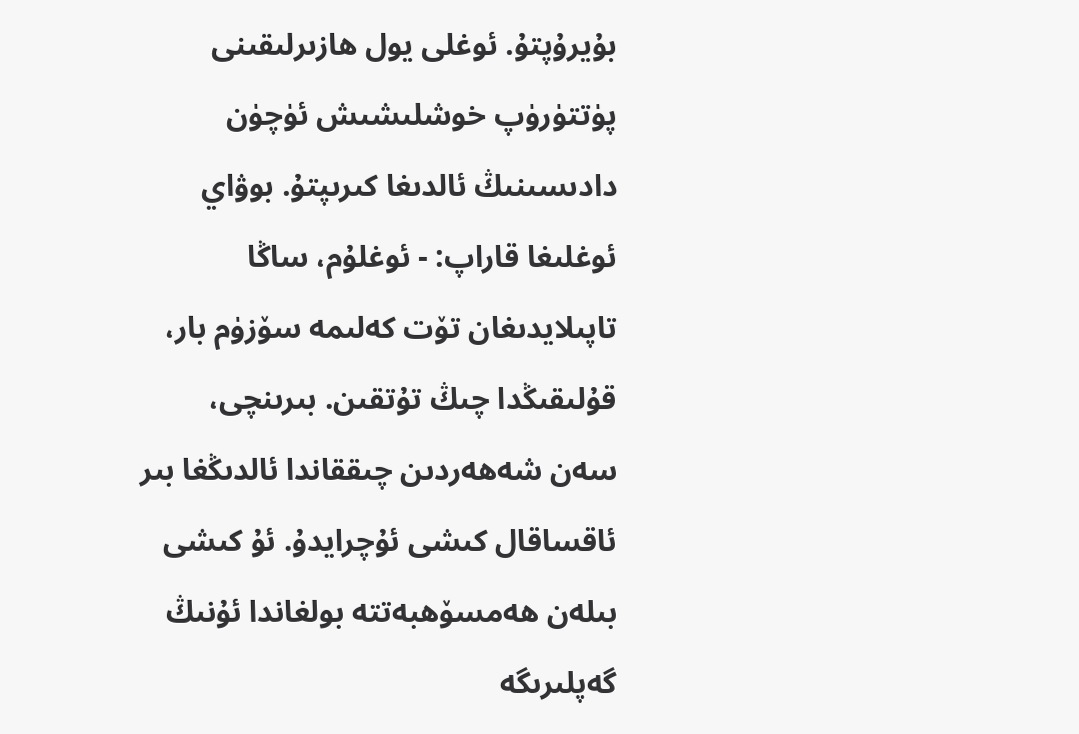بۇيرۇپتۇ. ئوغلى يول ھازىرلىقىنى پۈتتۈرۈپ خوشلىشىش ئۈچۈن دادىسىنىڭ ئالدىغا كىرىپتۇ. بوۋاي ئوغلىغا قاراپ: - ئوغلۇم، ساڭا تاپىلايدىغان تۆت كەلىمە سۆزۈم بار، قۇلىقىڭدا چىڭ تۇتقىن. بىرىنچى، سەن شەھەردىن چىققاندا ئالدىڭغا بىر ئاقساقال كىشى ئۇچرايدۇ. ئۇ كىشى بىلەن ھەمسۆھبەتتە بولغاندا ئۇنىڭ گەپلىرىگە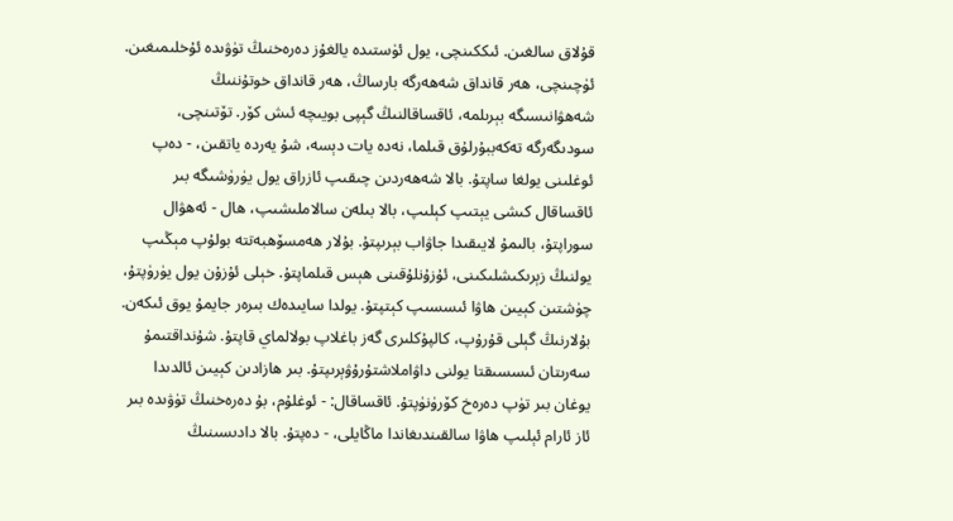قۇلاق سالغىن. ئىككىنچى، يول ئۈستىدە يالغۇز دەرەخنىڭ تۈۋىدە ئۇخلىمىغىن. ئۈچىنچى، ھەر قانداق شەھەرگە بارساڭ، ھەر قانداق خوتۇننىڭ شەھۋانىسىگە بېرىلمە، ئاقساقالنىڭ گېپى بويىچە ئىش كۆر. تۆتىنچى، سودىگەرگە تەكەببۇرلۇق قىلما، نەدە يات دېسە، شۇ يەردە ياتقىن، - دەپ ئوغلىنى يولغا ساپتۇ. بالا شەھەردىن چىقىپ ئازراق يول يۈرۈشىگە بىر ئاقساقال كىشى يېتىپ كېلىپ، بالا بىلەن سالاملىشىپ، ھال - ئەھۋال سوراپتۇ، بالىمۇ لايىقىدا جاۋاب بېرىپتۇ. بۇلار ھەمسۆھبەتتە بولۇپ مېڭىپ يولنىڭ زېرىكىشلىكىنى، ئۇزۇنلۇقىنى ھېس قىلماپتۇ. خېلى ئۇزۇن يول يۈرۈپتۇ، چۈشتىن كېيىن ھاۋا ئىسسىپ كېتپتۇ. يولدا سايىدەك بىرەر جايمۇ يوق ئىكەن. بۇلارنىڭ گېلى قۇرۇپ، كالپۇكلىرى گەز باغلاپ بولالماي قاپتۇ. شۇنداقتىمۇ سەرىتان ئىسسىقتا يولنى داۋاملاشتۇرۇۋېرىپتۇ. بىر ھازادىن كېيىن ئالدىدا يوغان بىر تۈپ دەرەخ كۆرۈنۈپتۇ. ئاقساقال: - ئوغلۇم، بۇ دەرەخنىڭ تۈۋىدە بىر ئاز ئارام ئېلىپ ھاۋا سالقىندىغاندا ماڭايلى، - دەپتۇ. بالا دادىسىنىڭ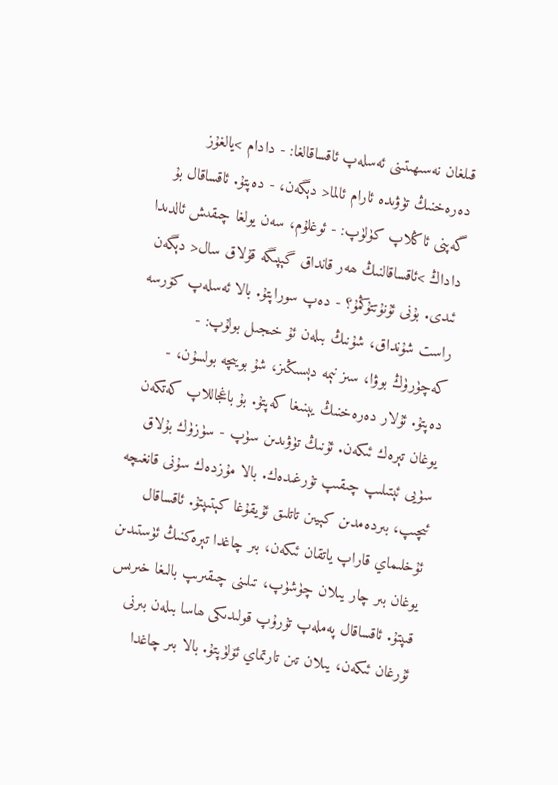قىلغان نەسىھىتىنى ئەسلەپ ئاقساقالغا: - دادام >يالغۇز دەرەخنىڭ تۈۋىدە ئارام ئالما< دېگەن، - دەپتۇ. ئاقساقال بۇ گەپنى ئاڭلاپ كۈلۈپ: - ئوغلۇم، سەن يولغا چىقىش ئالدىدا داداڭ >ئاقساقالنىڭ ھەر قانداق گېپىگە قۇلاق سال< دېگەن ئىدى. بۇنى ئۇنۇتتۇڭمۇ؟ - دەپ سوراپتۇ. بالا ئەسلەپ كۆرسە راست شۇنداق، شۇنىڭ بىلەن ئۇ خىجىل بولۇپ: - كەچۈرۈڭ بوۋا، سىز نېمە دېسىڭىز، شۇ بويىچە بولسۇن، - دەپتۇ. ئۇلار دەرەخنىڭ يېنىغا كەپتۇ. بۇ باغجاللاپ كەتكەن يوغان تېرەك ئىكەن. ئۇنىڭ تۈۋىدىن سۈپ - سۈزۈك بۇلاق سۈيى ئېتىلىپ چىقىپ تۇرغىدەك. بالا مۇزدەك سۇنى قانغىچە ئىچىپ، بىردەمدىن كېيىن تاتلىق ئۇيقۇغا كېتىپتۇ. ئاقساقال ئۇخلىماي قاراپ ياتقان ئىكەن، بىر چاغدا تېرەكنىڭ ئۈستىدىن يوغان بىر چار يىلان چۈشۈپ، تىلىنى چىقىرىپ بالىغا خىرىس قىپتۇ. ئاقساقال پەملەپ تۇرۇپ قولىدىكى ھاسا بىلەن بىرنى ئۇرغان ئىكەن، يىلان تىن تارتماي ئۆلۈپتۇ. بالا بىر چاغدا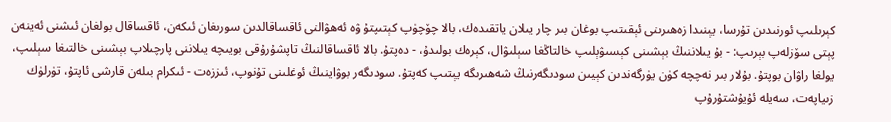كېرىلىپ ئورنىدىن تۇرسا، يېنىدا زەھىرىنى ئېقىتىپ بوغان بىر چار يىلان ياتقىدەك، بالا چۆچۈپ كېتىپتۇ ۋە ئەھۋالنى ئاقساقالدىن سورىغان ئىكەن، ئاقساقال بولغان ئىشنى ئەينەن پېتى سۆزلەپ بېرىپ: - بۇ يىلاننىڭ بېشىنى كېسىۋېلىپ خالتاڭغا سېلىۋال، كېرەك بولىدۇ، - دەپتۇ. بالا ئاقساقالنىڭ تاپشۇرۇقى بويىچە يىلاننى پارچىلاپ بېشىنى خالتىغا سېلىپ، يولغا راۋان بوپتۇ. بۇلار بىر نەچچە كۈن يۈرگەندىن كېيىن سودىگەرنىڭ شەھىرىگە يېتىپ كەپتۇ. سودىگەر بوۋاينىڭ ئوغلىنى تۇنوپ، ئىززەت - ئىكرام بىلەن قارشى ئاپتۇ، تۈرلۈك زىياپەت، سەيلە ئۇيۇشتۇرۇپ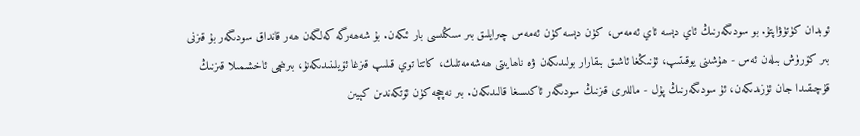ئوبدان كۈتۈۋاپتۇ. بو سودىگەرنىڭ ئاي دېسە ئاي ئەمەس، كۈن دېسە كۈن ئەمەس چىرايلىق بىر سىڭلىسى بار ئىكەن. بۇ شەھەرگە كەلگەن ھەر قانداق سودىگەر بۇ قىزنى بىر كۆرۈش بىلەن ئەس - ھۇشىنى يوقىتىپ، ئۇنىڭغا ئاشىق بىقارار بولىدىكەن ۋە ناھايىتى ھەشەمەتلىك، كاتتا توي قىلىپ قىزغا ئۆيلىنىدىكەنۇ، بىرىنچى ئاخشىمىلا قىزنىڭ قۇچىقىدا جان ئۈزىدىكەن، ئۇ سودىگەرنىڭ پۇل - ماللىرى قىزنىڭ سودىگەر ئاكىسىغا قالىدىكەن. بىر نەچچە كۈن ئۆتكەندىن كېيىن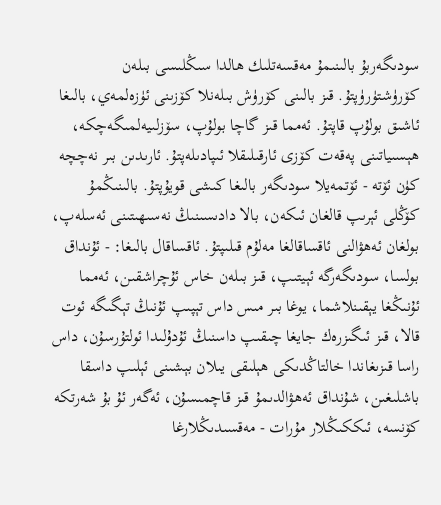سودىگەربۇ بالىنىمۇ مەقسەتلىك ھالدا سىڭلىسى بىلەن كۆرۈشتۈرۈپتۇ. قىز بالىنى كۆرۈش بىلەنلا كۆزىنى ئۈزەلمەي، بالىغا ئاشىق بولۇپ قاپتۇ. ئەمما قىز گاچا بولۇپ، سۆزلىيەلمىگەچكە، ھېسىياتىنى پەقەت كۆزى ئارقىلىقلا ئىپادىلەپتۇ. ئارىدىن بىر نەچچە كۈن ئۆتە - ئۆتمەيلا سودىگەر بالىغا كىشى قويۇپتۇ. بالىنىڭمۇ كۆڭلى ئېرىپ قالغان ئىكەن، بالا دادىسىنىڭ نەسىھىتىنى ئەسلەپ، بولغان ئەھۋالنى ئاقساقالغا مەلۇم قىلىپتۇ. ئاقساقال بالىغا: - ئۇنداق بولسا، سودىگەرگە ئېيتىپ، قىز بىلەن خاس ئۇچراشقىن، ئەمما ئۇنىڭغا يېقىنلاشما، يوغا بىر مىس داس تېپىپ ئۇنىڭ تېگىگە ئوت قالا، قىز ئىگىزرەك جايغا چىقىپ داسنىڭ ئۇدۇلىدا ئولتۇرسۇن، داس راسا قىزىغاندا خالتاڭدىكى ھېلىقى يىلان بېشىنى ئېلىپ داسقا باشلىغىن، شۇنداق ئەھۋالدىمۇ قىز قاچمىسۇن، ئەگەر ئۇ بۇ شەرتكە كۆنسە، ئىككىڭلار مۇرات - مەقسىدىڭلارغا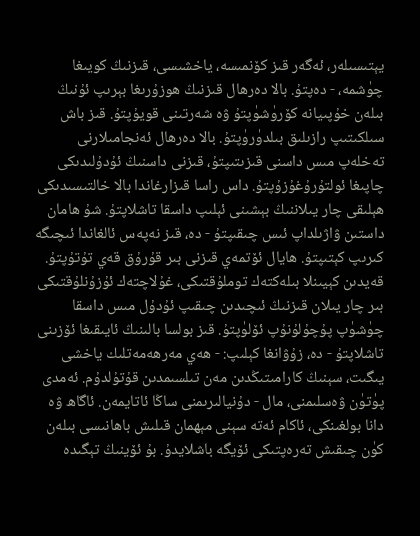يېتىسىلەر، ئەگەر قىز كۆنمىسە، ياخشىسى، قىزنىڭ كويىغا چۈشمە، - دەپتۇ. بالا دەرھال قىزنىڭ ھوزۇرىغا بېرىپ ئۇنىڭ بىلەن خۇپىيانە كۆرۈشۈپتۇ ۋە شەرتىنى قويۇپتۇ. قىز باش سىلكىتىپ رازىلىق بىلدۈرۈپتۇ. بالا دەرھال ئەنجامىلارنى تەخلەپ مىس داسنى قىزىتىپتۇ، قىزنى داسنىڭ ئۇدۇلىدىكى چاپىغا ئولتۇرۇغۇزۇپتۇ. داس راسا قىزارغاندا بالا خالتىسىدىكى ھېلىقى چار يىلاننىڭ بېشىنى ئېلىپ داسقا تاشلاپتۇ. شۇ ھامان داستىن ۋاژىلداپ ئىس چىقىپتۇ - دە، قىز نەپەس ئالغاندا ئىچىگە كىرىپ كېتىپتۇ. ھايال ئۆتمەي قىزنى بىر قۇرۇق قەي تۇتۇپتۇ. قەيدىن كېيىنلا بىلەكتەك توملۇقتىكى، غۇلاچتەك ئۇزۇنلۇقتىكى بىر چار يىلان قىزنىڭ ئىچىدىن چىقىپ ئۇدۇل مىس داسقا چۈشۈپ پۇچۇلۇنۇپ ئۆلۈپتۇ. قىز بولسا بالىنىڭ ئايىقىغا ئۆزىنى تاشلاپتۇ - دە، زۇۋانغا كېلىپ: - ھەي مەرھەمەتلىك ياخشى يىگىت، سېنىڭ كارامىتىڭدىن مەن تىلسىمدىن قۇتۇلدۇم. ئەمدى پۈتۈن ۋەسلىمنى، مال - دۇنيالىرىمنى ساڭا ئاتايمەن. ئاگاھ ۋە دانا بولغىنكى، ئاكام ئەتە سېنى مېھمان قىلىش باھانىسى بىلەن كۈن چىقىش تەرەپتىكى ئۆيگە باشلايدۇ. بۇ ئۆينىڭ تېگىدە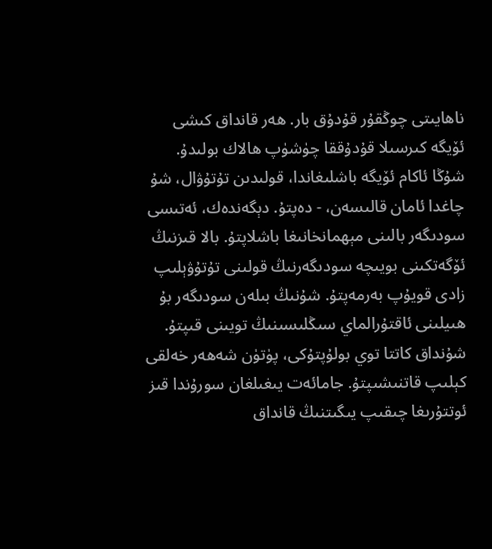ناھايىتى چوڭقۇر قۇدۇق بار. ھەر قانداق كىشى ئۆيگە كىرسىلا قۇدۇققا چۈشۈپ ھالاك بولىدۇ. شۇڭا ئاكام ئۆيگە باشلىغاندا، قولىدىن تۇتۇۋال، شۇ چاغدا ئامان قالىسەن، - دەپتۇ. دېگەندەك، ئەتىسى سودىگەر بالىنى مېھمانخانىغا باشلاپتۇ. بالا قىزنىڭ ئۆگەتكىنى بويىچە سودىگەرنىڭ قولىنى تۇتۇۋېلىپ زادى قويۇپ بەرمەپتۇ. شۇنىڭ بىلەن سودىگەر بۇ ھىيلىنى ئاقتۇرالماي سىڭلىسىنىڭ تويىنى قىپتۇ. شۇنداق كاتتا توي بولۇپتۇكى، پۈتۈن شەھەر خەلقى كېلىپ قاتنىشىپتۇ. جامائەت يىغىلغان سورۇندا قىز ئوتتۇرىغا چىقىپ يىگىتنىڭ قانداق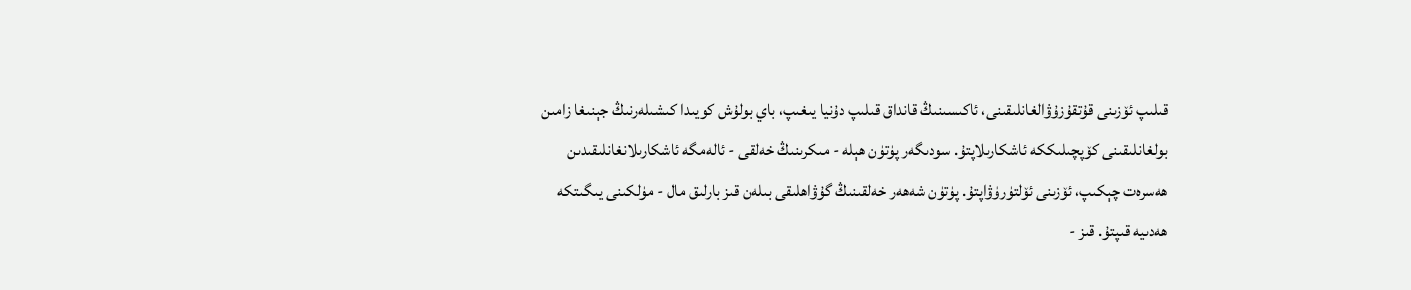قىلىپ ئۆزىنى قۇتقۇزۇۋالغانلىقىنى، ئاكىسىنىڭ قانداق قىلىپ دۇنيا يىغىپ، باي بولۇش كويىدا كىشىلەرنىڭ جېنىغا زامىن بولغانلىقىنى كۆپچىلىككە ئاشكارىلاپتۇ. سودىگەر پۈتۈن ھېلە - مىكرىنىڭ خەلقى - ئالەمگە ئاشكارىلانغانلىقىدىن ھەسرەت چېكىپ، ئۆزىنى ئۆلتۈرۈۋاپتۇ. پۈتۈن شەھەر خەلقىنىڭ گۇۋاھلىقى بىلەن قىز بارلىق مال - مۈلكىنى يىگىتكە ھەدىيە قىپتۇ. قىز -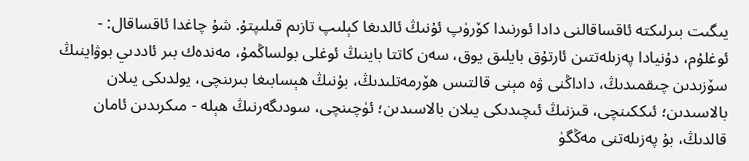يىگىت بىرلىكتە ئاقساقالنى دادا ئورنىدا كۆرۈپ ئۇنىڭ ئالدىغا كېلىپ تازىم قىلىپتۇ. شۇ چاغدا ئاقساقال: - ئوغلۇم، دۇنيادا پەزىلەتتىن ئارتۇق بايلىق يوق، سەن كاتتا باينىڭ ئوغلى بولساڭمۇ، مەندەك بىر ئاددىي بوۋاينىڭ سۆزىدىن چىقمىدىڭ، داداڭنى ۋە مېنى قالتىس ھۆرمەتلىدىڭ، بۇنىڭ ھېسابىغا بىرىنچى، يولدىكى يىلان بالاسىدىن؛ ئىككىنچى، قىزنىڭ ئىچىدىكى يىلان بالاسىدىن؛ ئۈچىنچى، سودىگەرنىڭ ھېلە - مىكرىدىن ئامان قالدىڭ، بۇ پەزىلەتنى مەڭگۈ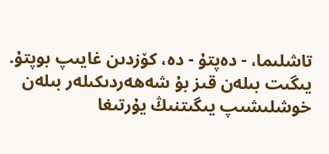تاشلىما، - دەپتۇ - دە، كۆزدىن غايىپ بوپتۇ. يىگىت بىلەن قىز بۇ شەھەردىكىلەر بىلەن خوشلىشىپ يىگىتنىڭ يۇرتىغا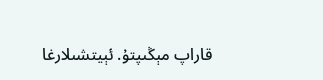قاراپ مېڭىپتۇ. ئېيتشىلارغا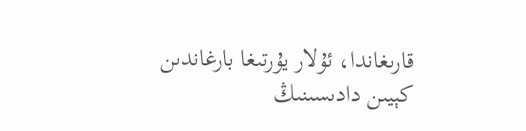قارىغاندا، ئۇلار يۇرتىغا بارغاندىن كېيىن دادىسىنىڭ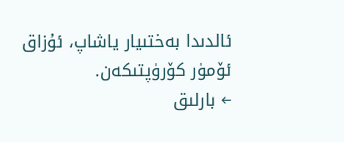ئالدىدا بەختىيار ياشاپ، ئۇزاق ئۆمۈر كۆرۈپتىكەن.
← بارلىق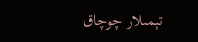تېمىلار چوچاق